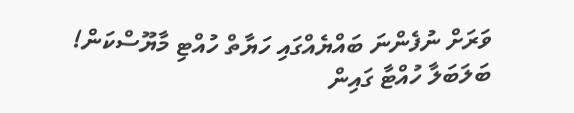ވަރަށް ނުފެންނަ ބައްޔެއްގައި ހަޔާތް ހުއްޓި މާޔޫސްކަން!
ބަލަބަލާ ހުއްޓާ ގައިން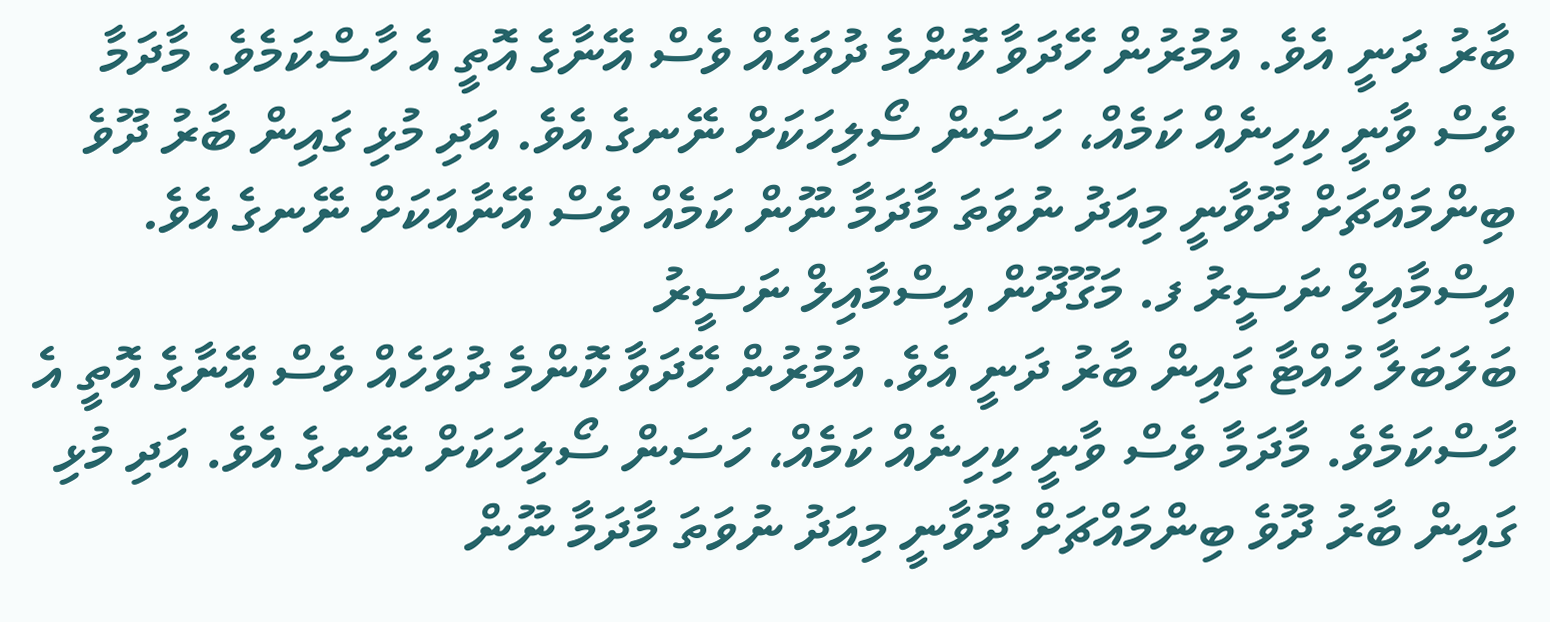ބާރު ދަނީ އެވެ. އުމުރުން ހޭދަވާ ކޮންމެ ދުވަހެއް ވެސް އޭނާގެ އޮތީ އެ ހާސްކަމެވެ. މާދަމާ ވެސް ވާނީ ކިހިނެއް ކަމެއް، ހަސަން ސޯލިހަކަށް ނޭނގެ އެވެ. އަދި މުޅި ގައިން ބާރު ދޫވެ ބިންމައްޗަށް ދޫވާނީ މިއަދު ނުވަތަ މާދަމާ ނޫން ކަމެއް ވެސް އޭނާއަކަށް ނޭނގެ އެވެ.
އިސްމާއިލް ނަސީރު ފ. މަގޫދޫން އިސްމާއިލް ނަސީރު
ބަލަބަލާ ހުއްޓާ ގައިން ބާރު ދަނީ އެވެ. އުމުރުން ހޭދަވާ ކޮންމެ ދުވަހެއް ވެސް އޭނާގެ އޮތީ އެ ހާސްކަމެވެ. މާދަމާ ވެސް ވާނީ ކިހިނެއް ކަމެއް، ހަސަން ސޯލިހަކަށް ނޭނގެ އެވެ. އަދި މުޅި ގައިން ބާރު ދޫވެ ބިންމައްޗަށް ދޫވާނީ މިއަދު ނުވަތަ މާދަމާ ނޫން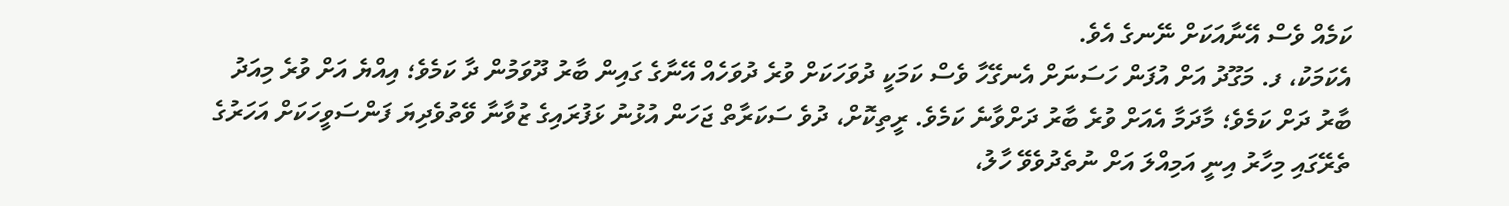ކަމެއް ވެސް އޭނާއަކަށް ނޭނގެ އެވެ.
އެކަމަކު، ފ. މަގޫދު އަށް އުފަން ހަސަނަށް އެނގޭހާ ވެސް ކަމަކީ ދުވަހަކަށް ވުރެ ދުވަހެއް އޭނާގެ ގައިން ބާރު ދޫވަމުން ދާ ކަމެވެ؛ އިއްޔެ އަށް ވުރެ މިއަދު ބާރު ދަށް ކަމެވެ؛ މާދަމާ އެއަށް ވުރެ ބާރު ދަށްވާނެ ކަމެވެ. ރީތިކޮށް، ދުވެ ސަކަރާތް ޖަހަން އުޅުނު ޅަފުރައިގެ ޒުވާނާ ވޭތުވެދިޔަ ފަންސަވީހަކަށް އަހަރުގެ ތެރޭގައި މިހާރު އިނީ އަމިއްލަ އަށް ނުތެދުވެވޭ ހާލު،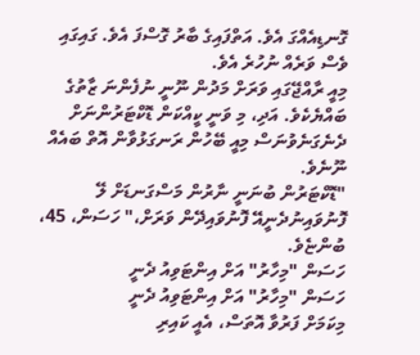ގޮނޑިއެއްގަ އެވެ. އަތްފައިގެ ބާރު ގޮސްފަ އެވެ. ގައިގައި ވެސް ވަރެއް ނުހުރެ އެވެ.
މިއީ ރާއްޖޭގައި ވަރަށް މަދުން ނޫނީ ނުފެންނަ ޒާތުގެ ބައްޔެކެވެ. އަދި، މި ވަނީ ކީއްކަން ޑޮކްޓަރުންނަށް ދެނެގަނެވުނަސް މިއީ ބޭހުން ރަނގަޅުވާން އޮތް ބައެއް ނޫނެވެ.
"ޑޮކްޓަރުން ބުނަނީ ނާރުން މަސްގަނޑަށް ލޭ ފޮނުވައިނުދެނީއޭ ފޮނުވައިދޭން ވަރަށް،" ހަސަން، 45، ބުންޏެވެ.
ހަސަން "މިހާރު" އަށް އިންޓަވިއު ދެނީ
ހަސަން "މިހާރު" އަށް އިންޓަވިއު ދެނީ
މިކަމަށް ފަރުވާ އޮތަސް، އެއީ ކައިރި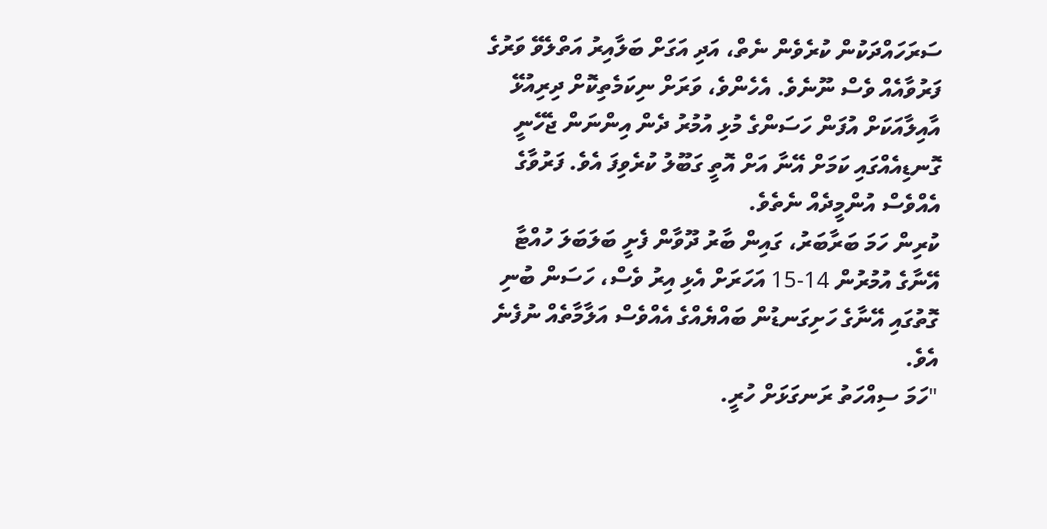ސަރަހައްދަކުން ކުރެވެން ނެތް، އަދި އަގަށް ބަލާއިރު އަތްލެވޭ ވަރުގެ ފަރުވާއެއް ވެސް ނޫނެވެ. އެހެންވެ، ވަރަށް ނިކަމެތިކޮށް ދިރިއުޅޭ އާއިލާއަކަށް އުފަން ހަސަންގެ މުޅި އުމުރު ދެން އިންނަން ޖެހޭނީ ގޮނޑިއެއްގައި ކަމަށް އޭނާ އަށް އޮތީ ގަބޫލު ކުރެވިފަ އެވެ. ފަރުވާގެ އެއްވެސް އުންމީދެއް ނެތެވެ.
ކުރިން ހަމަ ބަރާބަރު، ގައިން ބާރު ދޫވާން ފެށީ ބަލަބަލަ ހުއްޓާ
އޭނާގެ އުމުރުން 14-15 އަހަރަށް އެޅި އިރު ވެސް، ހަސަން ބުނި ގޮތުގައި އޭނާގެ ހަށިގަނޑުން ބައްޔެއްގެ އެއްވެސް އަލާމާތެއް ނުފެނެ އެވެ.
"ހަމަ ސިއްހަތު ރަނގަޅަށް ހުރީ.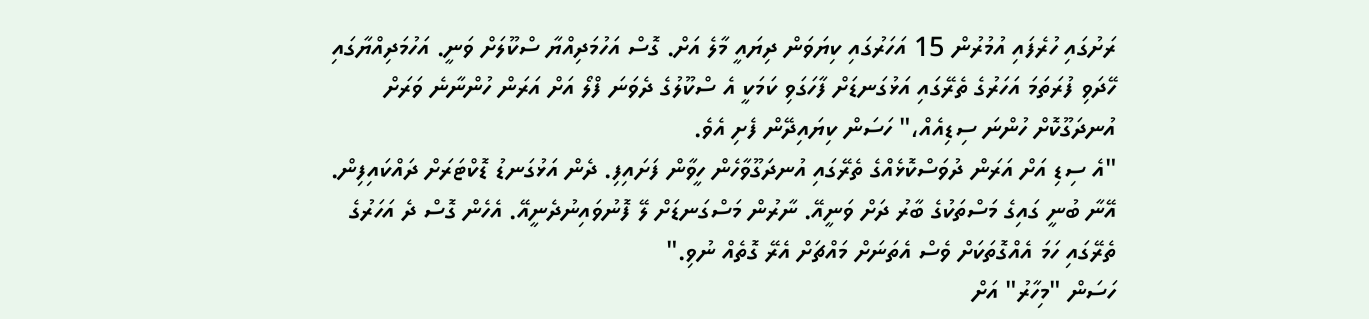ރަށުގައި ހުރެފައި އުމުރުން 15 އަހަރުގައި ކިޔަވަން ދިޔައީ މާލެ އަށް. ގޮސް އަހުމަދިއްޔާ ސްކޫލަށް ވަނީ. އަހުމަދިއްޔާގައި ހޭދަވި ފުރަތަމަ އަހަރުގެ ތެރޭގައި އަޅުގަނޑަށް ފާހަގަވި ކަމަކީ އެ ސްކޫލުގެ ދެވަނަ ފްލޯ އަށް އަރަން ހުންނާނެ ވަރަށް އުނދަގޫކޮށް ހުންނަ ސިޑިއެއް،" ހަސަން ކިޔައިދޭން ފެށި އެވެ.
"އެ ސިޑި އަށް އަރަން ދުވަސްކޮޅެއްގެ ތެރޭގައި އުނދަގޫވާހެން ހީވާން ފަށައިފި. ދެން އަޅުގަނޑު ޑޮކްޓަރަށް ދައްކައިފިން. އޭނާ ބުނީ ގައިގެ މަސްތަކުގެ ބާރު ދަށް ވަނީއޭ. ނާރުން މަސްގަނޑަށް ލޭ ފޮނުވައިނުދެނީއޭ. އެހެން ގޮސް ދެ އަހަރުގެ ތެރޭގައި ހަމަ އެއްގޮތަކަށް ވެސް އެތަނަށް މައްޗަށް އެރޭ ގޮތެއް ނުވި."
ހަސަން "މިހާރު" އަށް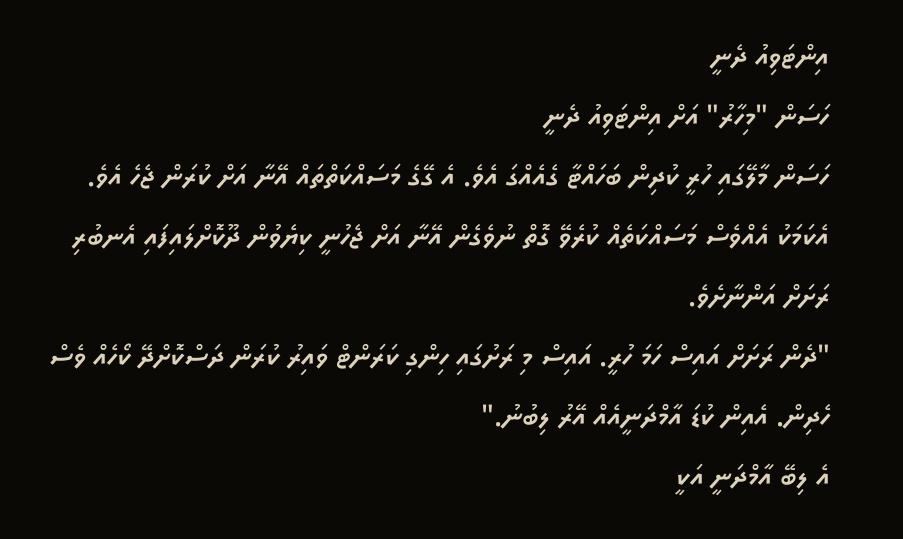އިންޓަވިއު ދެނީ
ހަސަން "މިހާރު" އަށް އިންޓަވިއު ދެނީ
ހަސަން މާލޭގައި ހުރީ ކުދިން ބަހައްޓާ ގެއެއްގަ އެވެ. އެ ގޭގެ މަސައްކަތްތައް އޭނާ އަށް ކުރަން ޖެހެ އެވެ. އެކަމަކު އެއްވެސް މަސައްކަތެއް ކުރެވޭ ގޮތް ނުވެގެން އޭނާ އަށް ޖެހުނީ ކިޔެވުން ދޫކޮށްލައިފައި އެނބުރި ރަށަށް އަންނާށެވެ.
"ދެން ރަށަށް އައިސް ހަމަ ހުރީ. އައިސް މި ރަށުގައި ހިންގި ކަރަންޓް ވައިރު ކުރަން ދަސްކޮށްދޭ ކޯހެއް ވެސް ހެދިން. އެއިން ކުޑަ އާމްދަނީއެއް އޭރު ލިބުނު."
އެ ލިބޭ އާމްދަނީ އަކީ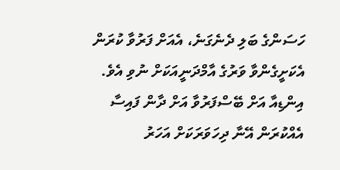ހަސަންގެ ބަލި ދެނެގަނެ، އެއަށް ފަރުވާ ކުރަން އެކަށީގެންވާ ވަރުގެ އާމްދަނީއަކަށް ނުވި އެވެ. އިންޑިއާ އަށް ބޭސްފަރުވާ އަށް ދާން ފައިސާ އެއްކުރަން އޭނާ ދިހަވަރަކަށް އަހަރު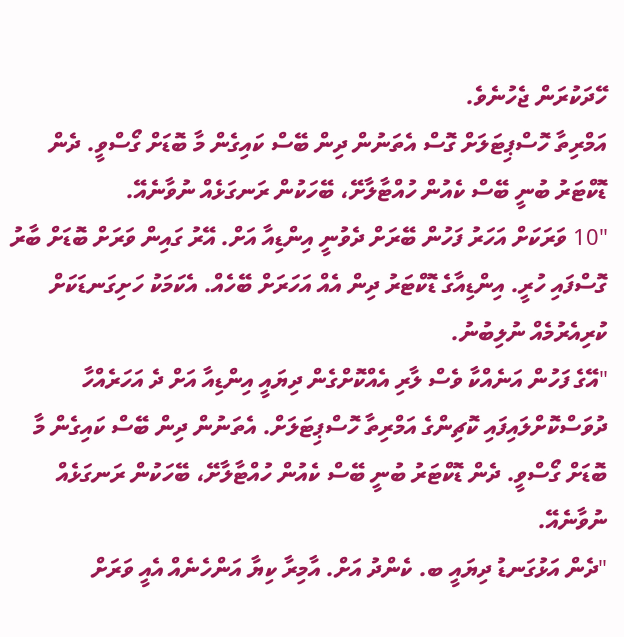ހޭދަކުރަން ޖެހުނެވެ.
އަމްރިތާ ހޮސްޕިޓަލަށް ގޮސް އެތަނުން ދިން ބޭސް ކައިގެން މާ ބޮޑަށް ގޯސްވީ. ދެން ޑޮކްޓަރު ބުނީ ބޭސް ކެއުން ހުއްޓާލާށޭ، ބޭހަކުން ރަނގަޅެއް ނުވާނެއޭ.
"10 ވަރަކަށް އަހަރު ފަހުން ބޭރަށް ދެވުނީ އިންޑިއާ އަށް. އޭރު ގައިން ވަރަށް ބޮޑަށް ބާރު ގޮސްފައި ހުރީ. އިންޑިއާގެ ޑޮކްޓަރު ދިން އެއް އަހަރަށް ބޭހެއް. އެކަމަކު ހަށިގަނޑަކަށް ކުރިއެރުމެއް ނުލިބުނު.
"އޭގެ ފަހުން އަނެއްކާ ވެސް ލާރި އެއްކޮށްގެން ދިޔައީ އިންޑިއާ އަށް ދެ އަހަރެއްހާ ދުވަސްކޮށްލައިފައި ކޮޗިންގެ އަމްރިތާ ހޮސްޕިޓަލަށް. އެތަނުން ދިން ބޭސް ކައިގެން މާ ބޮޑަށް ގޯސްވީ. ދެން ޑޮކްޓަރު ބުނީ ބޭސް ކެއުން ހުއްޓާލާށޭ، ބޭހަކުން ރަނގަޅެއް ނުވާނެއޭ.
"ދެން އަޅުގަނޑު ދިޔައީ ބ. ކެންދު އަށް. އާމިރާ ކިޔާ އަންހެނެއް އެއީ ވަރަށް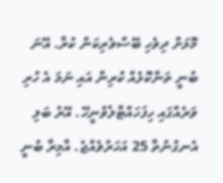މޮޅަށް ދިވެހި ބޭސްވެރިކަން ކުރާ. އޭނަ ބުނީ ތަންކޮޅެއް ކުރިން އައި ނަމަ އެ ހުރި ވަރެއްގައި ހިފަހައްޓާލެވުނީހޭ. އޭރު ބަލި އެނގުނުތާ 25 އަހަރުވެއްޖެ. އާމިރާ ބުނީ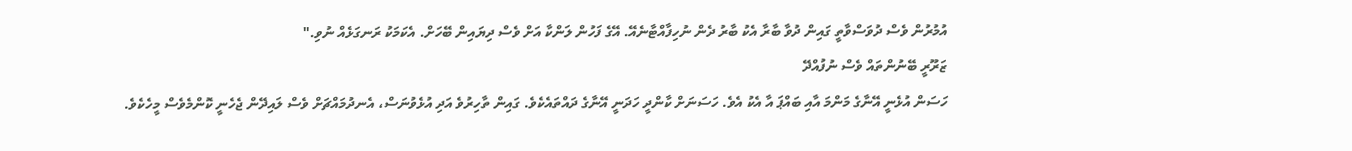އުމުރުން ވެސް ދުވަސްވާތީ ގައިން ދުވާ ބާރާ އެކު ބާރު ދެން ނުހިފާއްޓާނެއޭ. އޭގެ ފަހުން ލަންކާ އަށް ވެސް ދިޔައިން ބޭހަށް. އެކަމަކު ރަނގަޅެއް ނުވި."
ޒަރޫރީ ބޭނުންތައް ވެސް ނުފުއްދޭ
ހަސަން އުޅެނީ އޭނާގެ މަންމަ އާއި ބައްޕަ އާ އެކު އެވެ. ހަސަނަށް ކާންދީ ހަދަނީ އޭނާގެ ދައްތައެކެވެ. ގައިން ތާހިރުވެ އަދި އުޅެވުނަސް، އެނދުމައްޗަށް ވެސް ލައިދޭން ޖެހެނީ ކޮންމެވެސް މީހެކެވެ.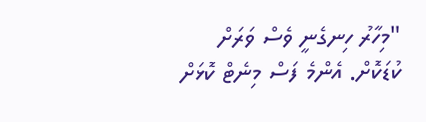"މިހާރު ހިނގެނީ ވެސް ވަރަށް ކުޑަކޮށް. އެންމެ ފަސް މިނެޓް ކޮޅަށް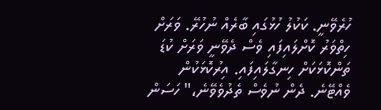ހުރެވޭނީ. ކަކުލު ހުޅުގައި ބާރެއް ނުހުރޭ. ވަރަށް ހިތްވަރު ކޮށްލައިފައި ވެސް ދެވޭނީ ވަރަށް ކުޑަ ތަންކޮޅަކަށް ހިނގާލައިފައި. އިރުކޮޅަކުން ވެއްޓޭނެ. ދެން ނުވެސް ތެދުވެވޭނެ،" ހަސަން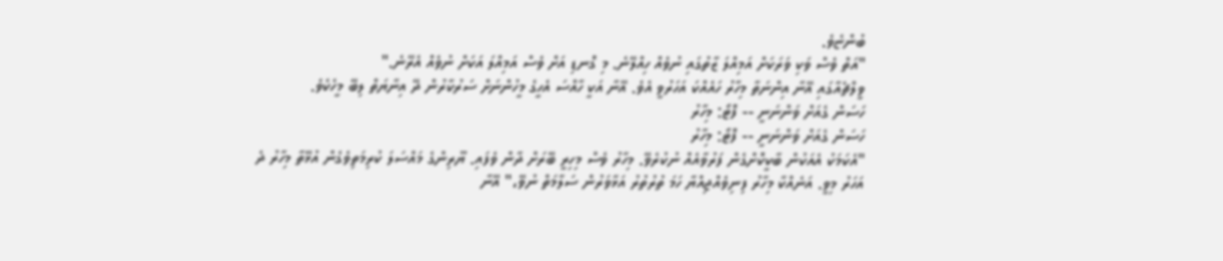ބުންޏެވެ.
"އަތް ވެސް ވަކި ވަރަކަށް އަމިއްލަ ޒާތުގައި ނުވެއް ހިއްލޭނެ. މި ގޮނޑި އަށް ވެސް އަމިއްލަ އަކަށް ނުވެއް އެރޭނެ."
ވީލްޗެއާގައި އޭނާ އިންނަތާ މިހާރު ހައެއްކަ އަހަރުވީ އެވެ. އޭނާ އަކީ ހާއްސަ އެހީގެ މީހުންނަށް ސަރުކާރުން ދޭ އިނާޔަތް ލިބޭ މީހެކެވެ.
ހަސަން ގެއަށް ވަންނަނީ -- ފޮޓޯ: މިހާރު
ހަސަން ގެއަށް ވަންނަނީ -- ފޮޓޯ: މިހާރު
"އެކަމަކު އެއަކުން ބާކީކޮށްގެން ފަރުވާއެއް ނުކުރެވޭ. މިހާރު ވެސް މިހިރީ ބޭރަށް ދާން ވެފައި. ޔޫރިންގެ މައްސަލަ ކުރިމަތިވެގެން އުޅޭތާ މިހާރު ދެ އަހަރު މިވީ. އަނެއްކާ މިހާރު ފިނިވެއްޖިއްޔާ ހަމަ ތުރުތުރު އަޅާވަރުން ސަލާމަތް ނުވޭ،" އޭނާ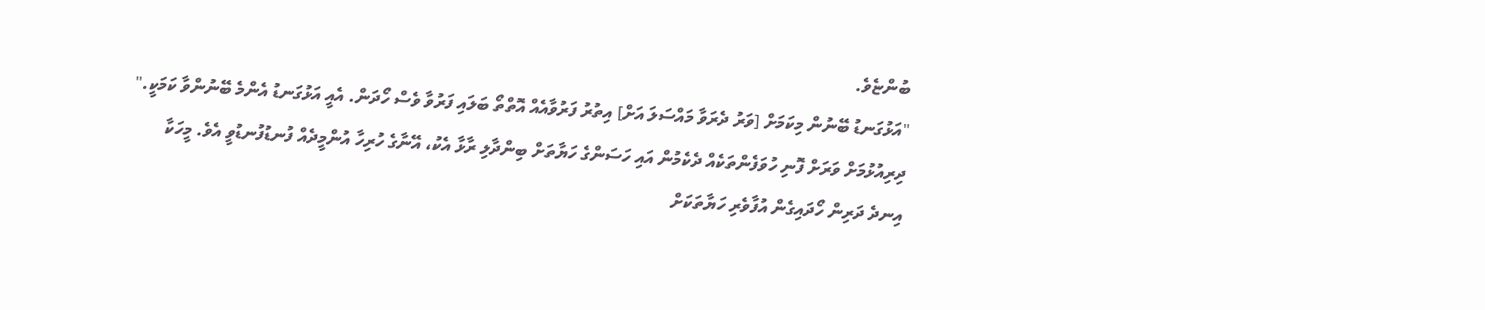ބުންޏެވެ.
"އަޅުގަނޑު ބޭނުން މިކަމަށް [ވަރު ދެރަވާ މައްސަލަ އަށް] އިތުރު ފަރުވާއެއް އޮތްތޯ ބަލައި ފަރުވާ ވެސް ހޯދަން. އެއީ އަޅުގަނޑު އެންމެ ބޭނުންވާ ކަމަކީ."
ދިރިއުޅުމަށް ވަރަށް ފޮނި ހުވަފެންތަކެއް ދެކެމުން އައި ހަސަންގެ ހަޔާތަށް ބިންދާލި ރާޅާ އެކު، އޭނާގެ ހުރިހާ އުންމީދެއް ފުނޑުފުނޑުވީ އެވެ. މީހަކާ އިނދެ ދަރިން ހޯދައިގެން އުފާވެރި ހަޔާތަކަށް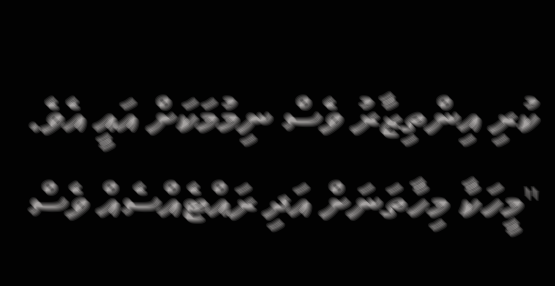ކުރި އިންތިޒާރު ވެސް ނިމުމަކަށް އައީ އެވެ.
"މީހަކާ މިހާތަނަށް އަދި ރައްޓެއްސެއް ވެސް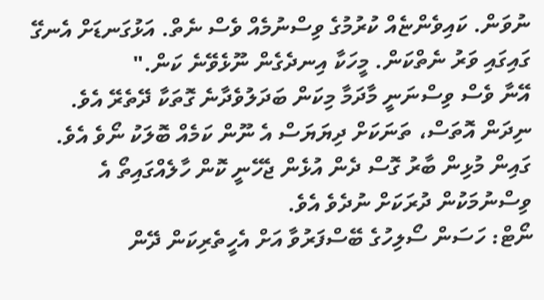ނުވަން. ކައިވެންޏެއް ކުރުމުގެ ވިސްނުމެއް ވެސް ނެތް. އަޅުގަނޑަށް އެނގޭ ގައިގައި ވަރު ނެތްކަން. މީހަކާ އިނދެގެން ނޫޅެވޭނެ ކަން."
އޭނާ ވެސް ވިސްނަނީ މާދަމާ މިކަން ބަދަލުވެދާނެ ގޮތަކާ ދޭތެރޭ އެވެ. ނިދަން އޮތަސް، ތަނަކަށް ދިޔަޔަސް އެ ނޫން ކަމެއް ބޮލަކު ނޯވެ އެވެ. ގައިން މުޅިން ބާރު ގޮސް ދެން އުޅެން ޖެހޭނީ ކޮން ހާލެއްގައިތޯ އެ ވިސްނުމަކުން ދުރަކަށް ނުދެވެ އެވެ.
ނޯޓް: ހަސަން ސޯލިހުގެ ބޭސްފަރުވާ އަށް އެހީތެރިކަން ދޭން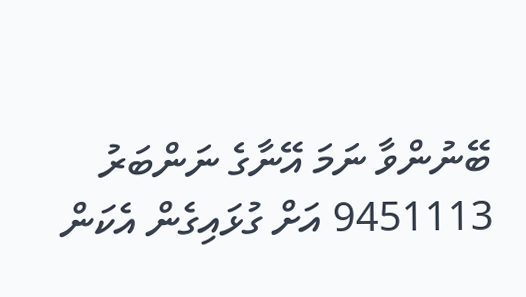ބޭނުންވާ ނަމަ އޭނާގެ ނަންބަރު 9451113 އަށް ގުޅައިގެން އެކަން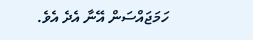ހަމަޖައްސަން އޭނާ އެދެ އެވެ.